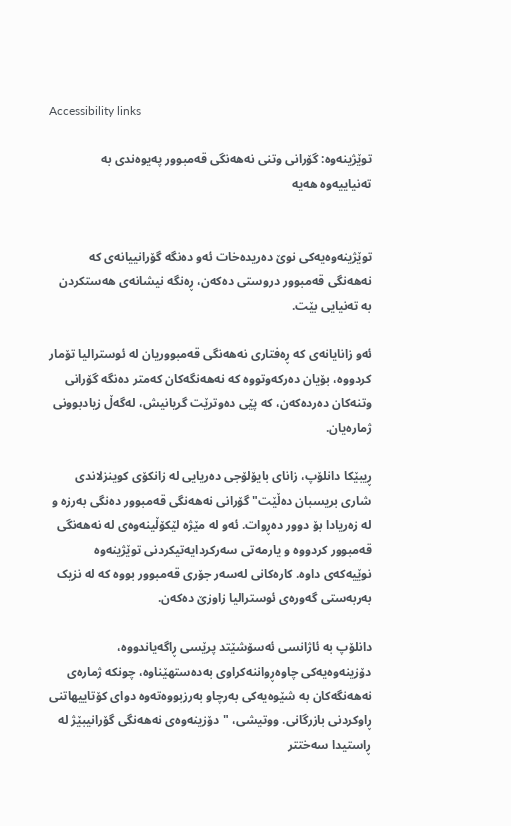Accessibility links

توێژینەوە: گۆرانی وتنی نەهەنگی قەمبوور پەیوەندی بە تەنیاییەوە هەیە


توێژینەوەیەکی نوێ دەریدەخات ئەو دەنگە گۆرانییانەی کە نەهەنگی قەمبوور دروستی دەکەن، ڕەنگە نیشانەی هەستکردن بە تەنیایی بێت.

ئەو زانایانەی کە ڕەفتاری نەهەنگی قەمبووریان لە ئوسترالیا تۆمار کردووە، بۆیان دەرکەوتووە کە نەهەنگەکان کەمتر دەنگە گۆرانی وتنەکان دەردەکەن، کە پێی دەوترێت گریانیش، لەگەڵ زیادبوونی ژمارەیان.

ڕیبێکا دانلۆپ، زانای بایۆلۆجی دەریایی لە زانکۆی کوینزلاندی شاری بریسبان دەڵێت" گۆرانی نەهەنگی قەمبوور دەنگی بەرزە و لە زەریادا بۆ دوور دەڕوات. ئەو لە مێژە لێکۆڵینەوەی لە نەهەنگی قەمبوور کردووە و یارمەتی سەرکردایەتیکردنی توێژینەوە نوێیەکەی داوە. کارەکانی لەسەر جۆری قەمبوور بووە کە لە نزیک بەربەستی گەورەی ئوسترالیا زاوزێ دەکەن.

دانلۆپ بە ئاژانسی ئەسۆشێتد پرێسی ڕاگەیاندووە، دۆزینەوەیەکی چاوەڕواننەکراوی بەدەستهێناوە، چونکە ژمارەی نەهەنگەکان بە شێوەیەکی بەرچاو بەرزبووەتەوە دوای کۆتاییهاتنی ڕاوکردنی بازرگانی. ووتیشی، "دۆزینەوەی نەهەنگی گۆرانیبێژ لە ڕاستیدا سەختتر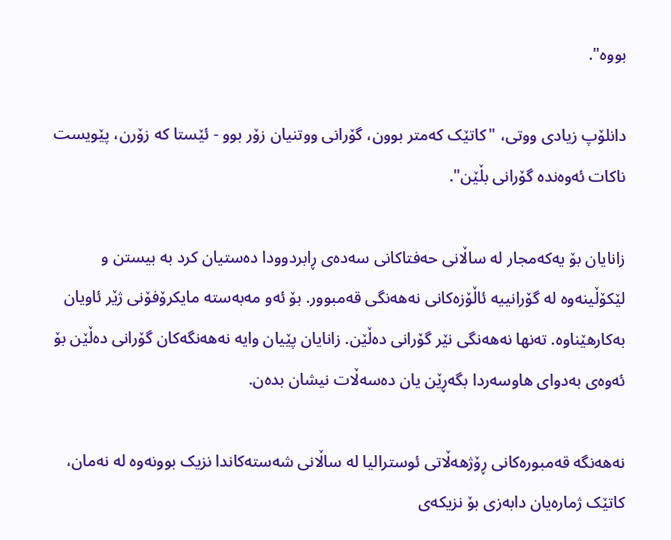بووە".

دانلۆپ زیادی ووتی، "کاتێک کەمتر بوون، گۆرانی ووتنیان زۆر بوو - ئێستا کە زۆرن، پێویست ناکات ئەوەندە گۆرانی بڵێن".

زانایان بۆ یەکەمجار لە ساڵانی حەفتاکانی سەدەی ڕابردوودا دەستیان کرد بە بیستن و لێکۆڵینەوە لە گۆرانییە ئاڵۆزەکانی نەهەنگی قەمبوور. بۆ ئەو مەبەستە مایکرۆفۆنی ژێر ئاویان بەکارهێناوە. تەنها نەهەنگی نێر گۆرانی دەڵێن. زانایان پێیان وایە نەهەنگەکان گۆرانی دەڵێن بۆ ئەوەی بەدوای هاوسەردا بگەڕێن یان دەسەڵات نیشان بدەن.

نەهەنگە قەمبورەکانی ڕۆژهەڵاتی ئوسترالیا لە ساڵانی شەستەکاندا نزیک بوونەوە لە نەمان، کاتێک ژمارەیان دابەزی بۆ نزیکەی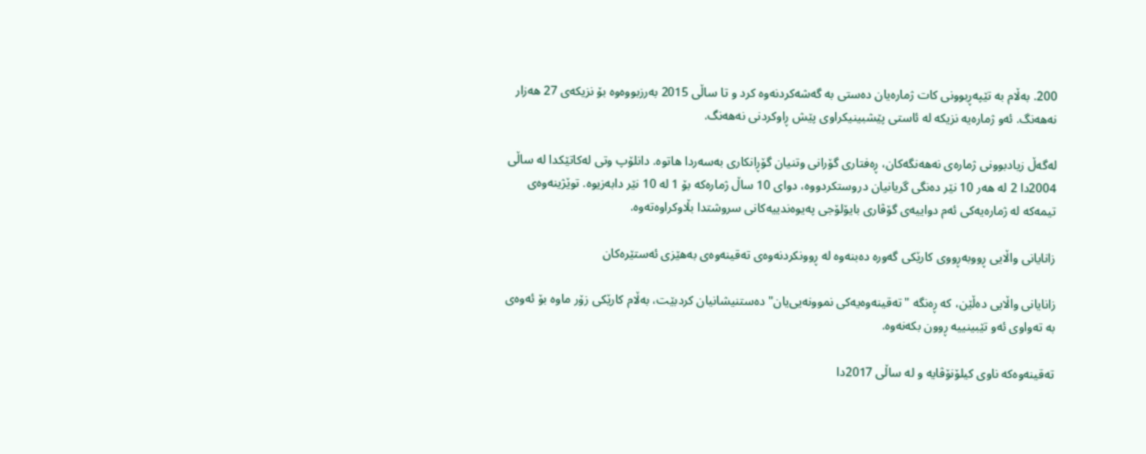200. بەڵام بە تێپەڕبوونی کات ژمارەیان دەستی بە گەشەکردنەوە کرد و تا ساڵی 2015 بەرزبووەوە بۆ نزیکەی 27 هەزار نەهەنگ. ئەو ژمارەیە نزیکە لە ئاستی پێشبینیکراوی پێش ڕاوکردنی نەهەنگ.

لەگەڵ زیادبوونی ژمارەی نەهەنگەکان، ڕەفتاری گۆرانی وتنیان گۆڕانکاری بەسەردا هاتوە. دانلۆپ وتی لەکاتێکدا لە ساڵی 2004دا 2 لە هەر 10 نێر دەنگی گریانیان دروستکردووە، دوای 10 ساڵ ژمارەکە بۆ 1 لە 10 نێر دابەزیوە. توێژینەوەی تیمەکە لە ژمارەیەکی ئەم دواییەی گۆڤاری بایۆلۆجی پەیوەندییەکانی سروشتدا بڵاوکراوەتەوە.

زانایانی واڵایی ڕووبەڕووی کارێکی گەورە دەبنەوە لە ڕوونکردنەوەی تەقینەوەی بەهێزی ئەستێرەکان

زانایانی واڵایی دەڵێن، کە ڕەنگە "تەقینەوەیەکی نموونەیی‌یان" دەستنیشانیان کردبێت، بەڵام کارێکی زۆر ماوە بۆ ئەوەی بە تەواوی ئەو تێبینییە ڕوون بکەنەوە.

تەقینەوەکە ناوی کیلۆنۆڤایە و لە ساڵی 2017دا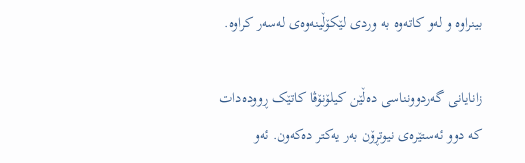بینراوە و لەو کاتەوە بە وردی لێکۆڵینەوەی لەسەر کراوە.

زانایانی گەردوونناسی دەڵێن کیلۆنۆڤا کاتێک ڕوودەدات کە دوو ئەستێرەی نیوتڕۆن بەر یەکتر دەکەون. ئەو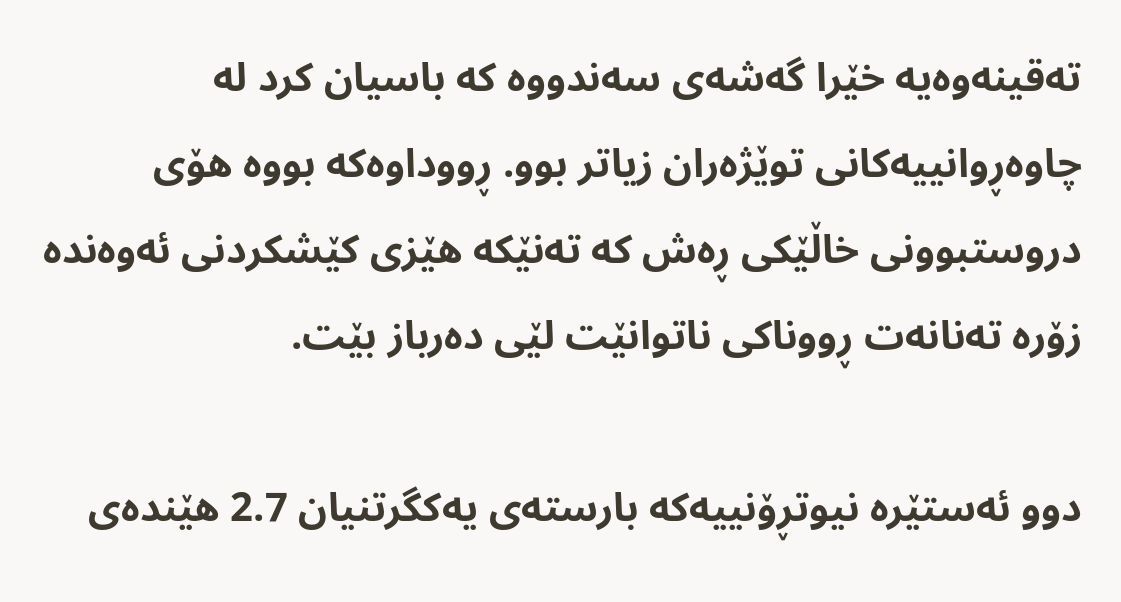تەقینەوەیە خێرا گەشەی سەندووە کە باسیان کرد لە چاوەڕوانییەکانی توێژەران زیاتر بوو. ڕووداوەکە بووە هۆی دروستبوونی خاڵێکی ڕەش کە تەنێکە هێزی کێشکردنی ئەوەندە زۆرە تەنانەت ڕووناکی ناتوانێت لێی دەرباز بێت.

دوو ئەستێرە نیوتڕۆنییەکە بارستەی یەکگرتنیان 2.7 هێندەی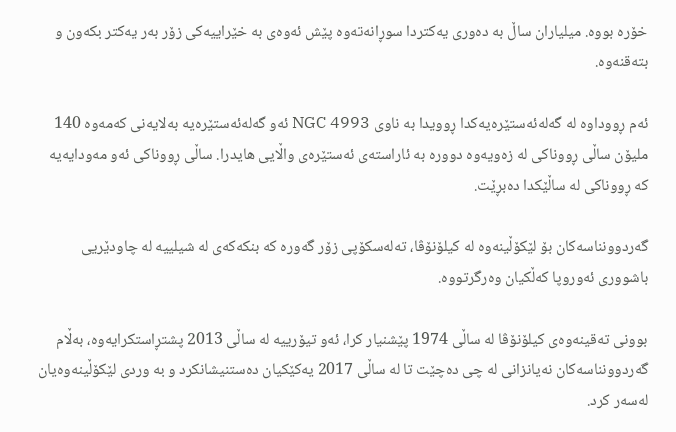خۆرە بووە. میلیاران ساڵ بە دەوری یەکتردا سوڕانەتەوە پێش ئەوەی بە خێراییەکی زۆر بەر یەکتر بکەون و بتەقنەوە.

ئەم ڕووداوە لە گەلەئەستێرەیەکدا ڕوویدا بە ناوی NGC 4993 ئەو گەلەئەستێرەیە بەلایەنی کەمەوە 140 ملیۆن ساڵی ڕووناکی لە زەویەوە دوورە بە ئاراستەی ئەستێرەی واڵایی هایدرا. ساڵی ڕووناکی ئەو مەودایەیە کە ڕووناکی لە ساڵێکدا دەبڕێت.

گەردوونناسەکان بۆ لێکۆڵینەوە لە کیلۆنۆڤا، تەلەسکۆپی زۆر گەورە کە بنکەکەی لە شیلییە لە چاودێریی باشووری ئەوروپا کەڵکیان وەرگرتووە.

بوونی تەقینەوەی کیلۆنۆڤا لە ساڵی 1974 پێشنیار کرا، ئەو تیۆرییە لە ساڵی 2013 پشتڕاستکرایەوە، بەڵام گەردوونناسەکان نەیانزانی لە چی دەچێت تا لە ساڵی 2017 یەکێکیان دەستنیشانکرد و بە وردی لێکۆڵینەوەیان لەسەر کرد.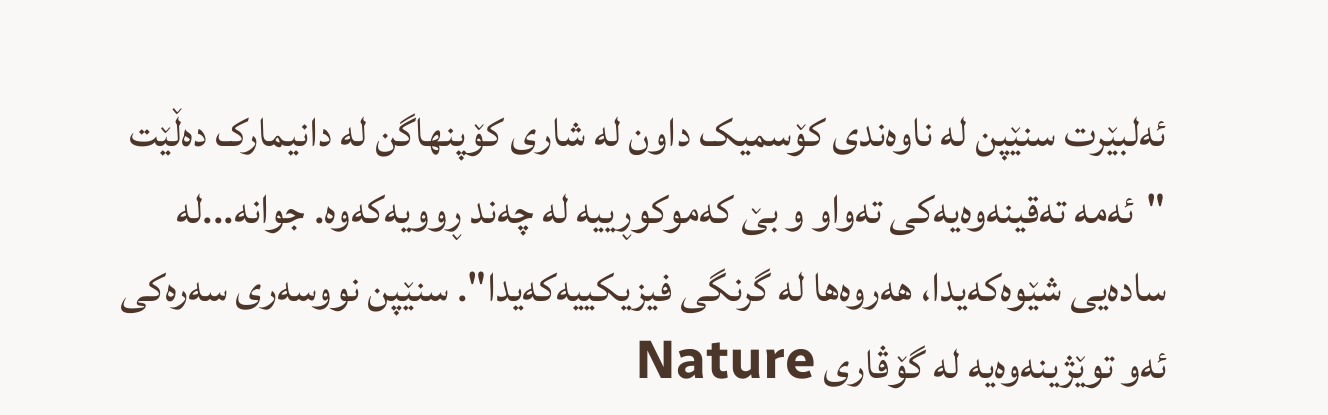ئەلبێرت سنێپن لە ناوەندی کۆسمیک داون لە شاری کۆپنهاگن لە دانیمارک دەڵێت "ئەمە تەقینەوەیەکی تەواو و بێ کەموکوڕییە لە چەند ڕوویەکەوە. جوانە...لە سادەیی شێوەکەیدا، هەروەها لە گرنگی فیزیکییەکەیدا". سنێپن نووسەری سەرەکی ئەو توێژینەوەیە لە گۆڤاری Nature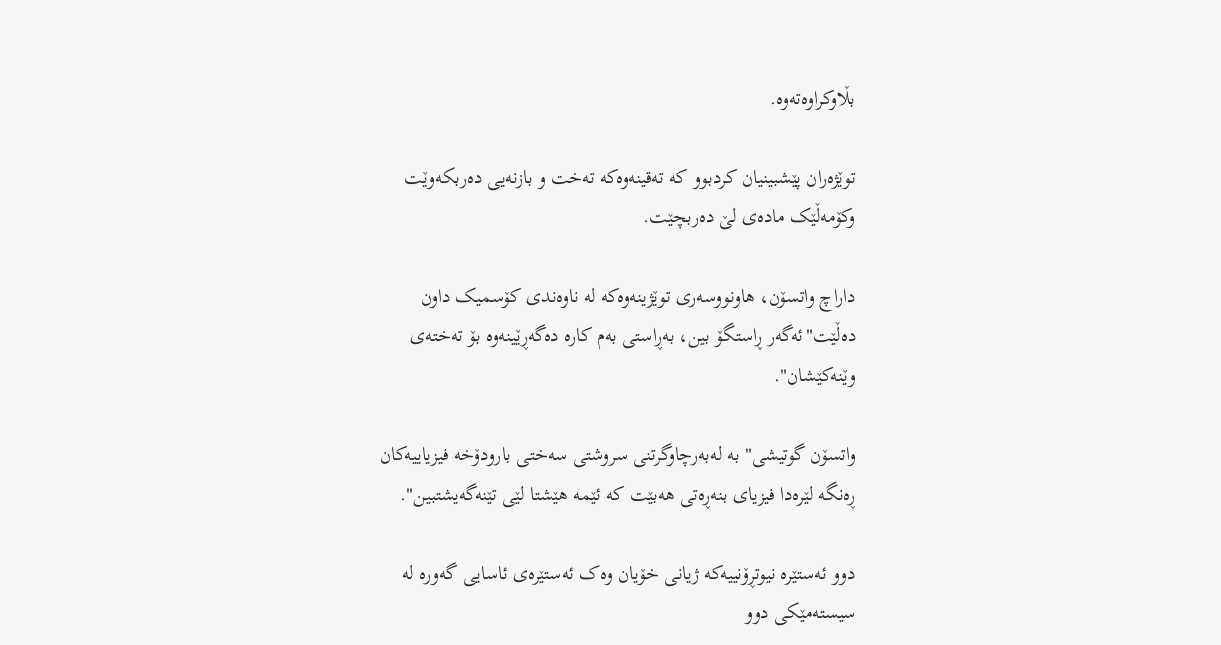بڵاوکراوەتەوە.

توێژەران پێشبینیان کردبوو کە تەقینەوەکە تەخت و بازنەیی دەربکەوێت وکۆمەڵێک مادەی لێ دەربچێت.

داراچ واتسۆن، هاونووسەری توێژینەوەکە لە ناوەندی کۆسمیک داون دەڵێت"ئەگەر ڕاستگۆ بین، بەڕاستی بەم کارە دەگەڕێینەوە بۆ تەختەی وێنەکێشان".

واتسۆن گوتیشی" بە لەبەرچاوگرتنی سروشتی سەختی بارودۆخە فیزیاییەکان ڕەنگە لێرەدا فیزیای بنەڕەتی هەبێت کە ئێمە هێشتا لێی تێنەگەیشتبین".

دوو ئەستێرە نیوتڕۆنییەکە ژیانی خۆیان وەک ئەستێرەی ئاسایی گەورە لە سیستەمێکی دوو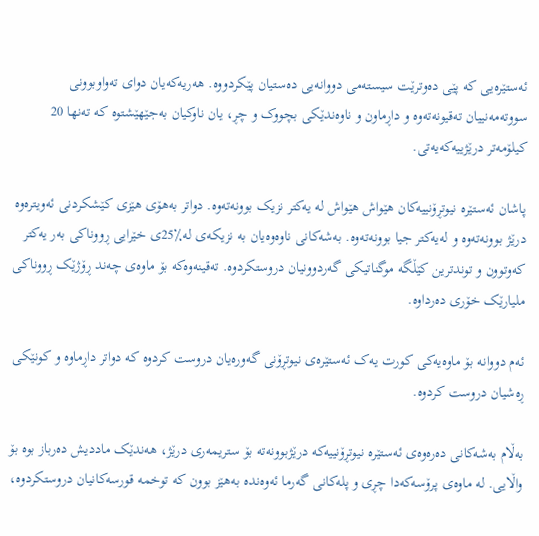ئەستێرەیی کە پێی دەوترێت سیستەمی دووانەیی دەستیان پێکردووە. هەریەکەیان دوای تەواوبوونی سووتەمەنییان تەقیونەتەوە و داڕماون و ناوەندێکی بچووک و چڕ، یان ناوکیان بەجێهێشتوە کە تەنها 20 کیلۆمەتر درێژییەکەیەتی.

پاشان ئەستێرە نیوتڕۆنییەکان هێواش هێواش لە یەکتر نزیک بوونەتەوە. دواتر بەهۆی هێزی کێشکردنی ئەویترەوە درێژ بوونەتەوە و لەیەکتر جیا بوونەتەوە. بەشەکانی ناوەوەیان بە نزیکەی لە٪25ی خێرایی ڕووناکی بەر یەکتر کەوتوون و توندترین کێڵگە موگناتیکی گەردوونیان دروستکردوە. تەقینەوەکە بۆ ماوەی چەند ڕۆژێک ڕووناکی ملیارێک خۆری دەرداوە.

ئەم دووانە بۆ ماوەیەکی کورت یەک ئەستێرەی نیوتڕۆنی گەورەیان دروست کردوە کە دواتر داڕماوە و کونێکی ڕەشیان دروست کردوە.

بەڵام بەشەکانی دەرەوەی ئەستێرە نیوتڕۆنییەکە درێژبوونەتە بۆ ستریمەری درێژ، هەندێک ماددیش دەرباز بوە بۆ واڵایی. لە ماوەی پرۆسەکەدا چڕی و پلەکانی گەرما ئەوەندە بەهێز بوون کە توخمە قورسەکانیان دروستکردوە،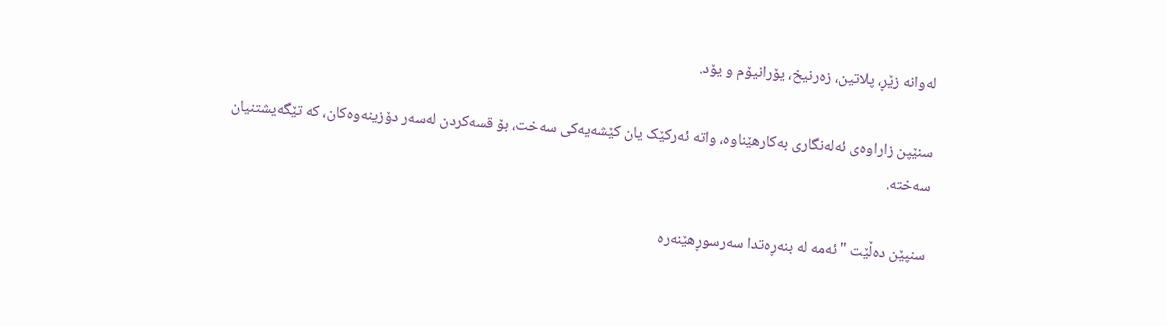لەوانە زێڕ، پلاتین، زەرنیخ، یۆرانیۆم و یۆد.

سنێپن زاراوەی ئەلەنگاری بەکارهێناوە، واتە ئەرکێک یان کێشەیەکی سەخت، بۆ قسەکردن لەسەر دۆزینەوەکان، کە تێگەیشتنیان سەختە.

سنپێن دەڵێت "ئەمە لە بنەڕەتدا سەرسوڕهێنەرە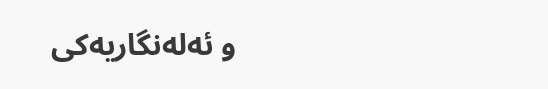و ئەلەنگاریەکی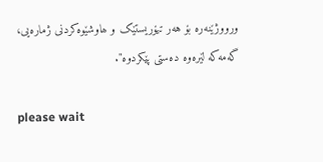ورووژێنەرە بۆ هەر تیۆریستێک و ھاوشێوەکردنی ژمارەیی، گەمەکە لێرەوە دەستی پێکردوە".

please wait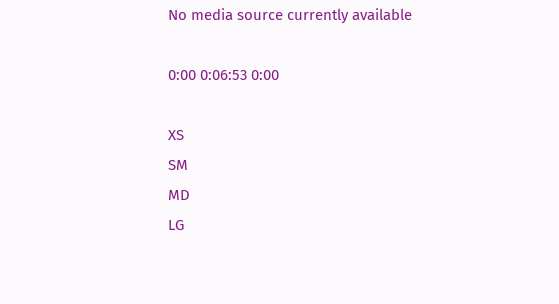No media source currently available

0:00 0:06:53 0:00

XS
SM
MD
LG